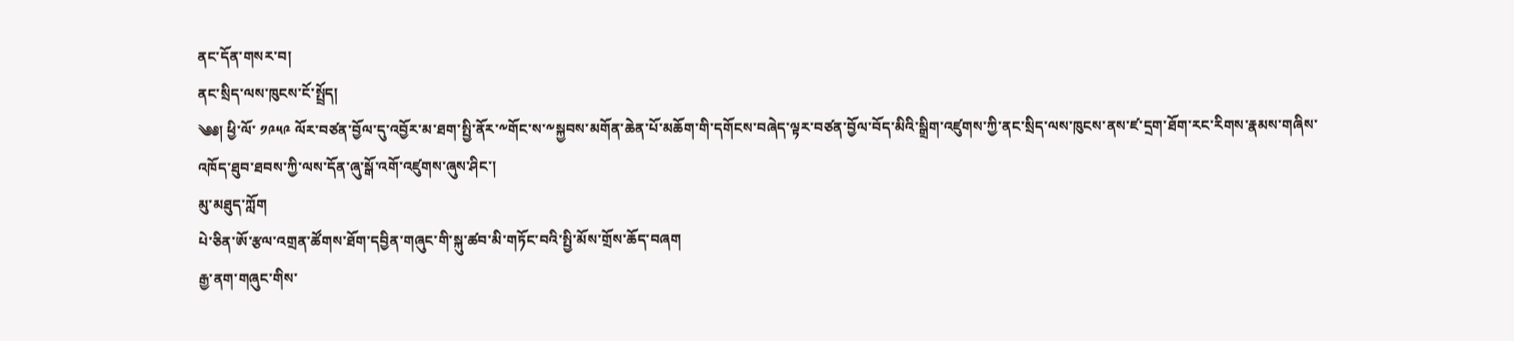ནང་དོན་གསར་བ།
ནང་སྲིད་ལས་ཁུངས་ངོ་སྤྲོད།
༄༅། ཕྱི་ལོ་ ༡༩༥༩ ལོར་བཙན་བྱོལ་དུ་འབྱོར་མ་ཐག་སྤྱི་ནོར་༸གོང་ས་༸སྐྱབས་མགོན་ཆེན་པོ་མཆོག་གི་དགོངས་བཞེད་ལྟར་བཙན་བྱོལ་བོད་མིའི་སྒྲིག་འཛུགས་ཀྱི་ནང་སྲིད་ལས་ཁུངས་ནས་ཛ་དྲག་ཐོག་རང་རིགས་རྣམས་གཞིས་འཁོད་ཐུབ་ཐབས་ཀྱི་ལས་དོན་ཞུ་སྒོ་འགོ་འཛུགས་ཞུས་ཤིང་།
མུ་མཐུད་ཀློག
པེ་ཅིན་ཨོ་རྩལ་འགྲན་ཚོགས་ཐོག་དབྱིན་གཞུང་གི་སྐུ་ཚབ་མི་གཏོང་བའི་སྤྱི་མོས་གྲོས་ཆོད་བཞག
རྒྱ་ནག་གཞུང་གིས་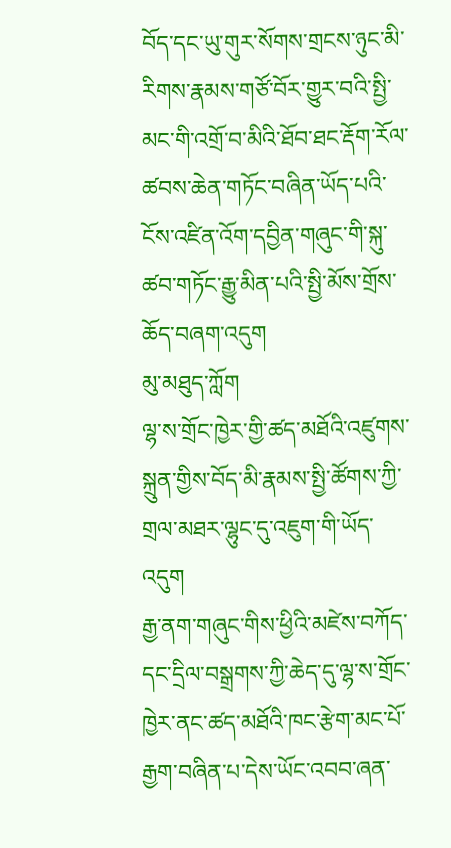བོད་དང་ཡུ་གུར་སོགས་གྲངས་ཉུང་མི་རིགས་རྣམས་གཙོ་བོར་གྱུར་བའི་སྤྱི་མང་གི་འགྲོ་བ་མིའི་ཐོབ་ཐང་རྡོག་རོལ་ཚབས་ཆེན་གཏོང་བཞིན་ཡོད་པའི་ངོས་འཛིན་འོག་དབྱིན་གཞུང་གི་སྐུ་ཚབ་གཏོང་རྒྱུ་མིན་པའི་སྤྱི་མོས་གྲོས་ཆོད་བཞག་འདུག
མུ་མཐུད་ཀློག
ལྷ་ས་གྲོང་ཁྱེར་གྱི་ཚད་མཐོའི་འཛུགས་སྐྲུན་གྱིས་བོད་མི་རྣམས་སྤྱི་ཚོགས་ཀྱི་གྲལ་མཐར་ལྷུང་དུ་འཇུག་གི་ཡོད་འདུག
རྒྱ་ནག་གཞུང་གིས་ཕྱིའི་མཛེས་བཀོད་དང་དྲིལ་བསྒྲགས་ཀྱི་ཆེད་དུ་ལྷ་ས་གྲོང་ཁྱེར་ནང་ཚད་མཐོའི་ཁང་རྩེག་མང་པོ་རྒྱག་བཞིན་པ་དེས་ཡོང་འབབ་ཞན་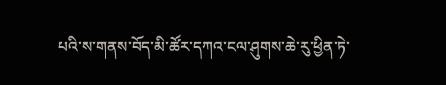པའི་ས་གནས་བོད་མི་ཚོར་དཀའ་ངལ་ཤུགས་ཆེ་རུ་ཕྱིན་ཏེ་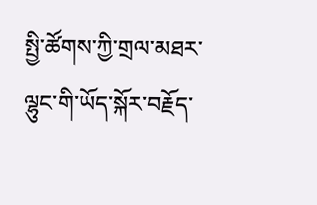སྤྱི་ཚོགས་ཀྱི་གྲལ་མཐར་ལྷུང་གི་ཡོད་སྐོར་བརྗོད་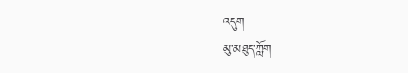འདུག
མུ་མཐུད་ཀློག